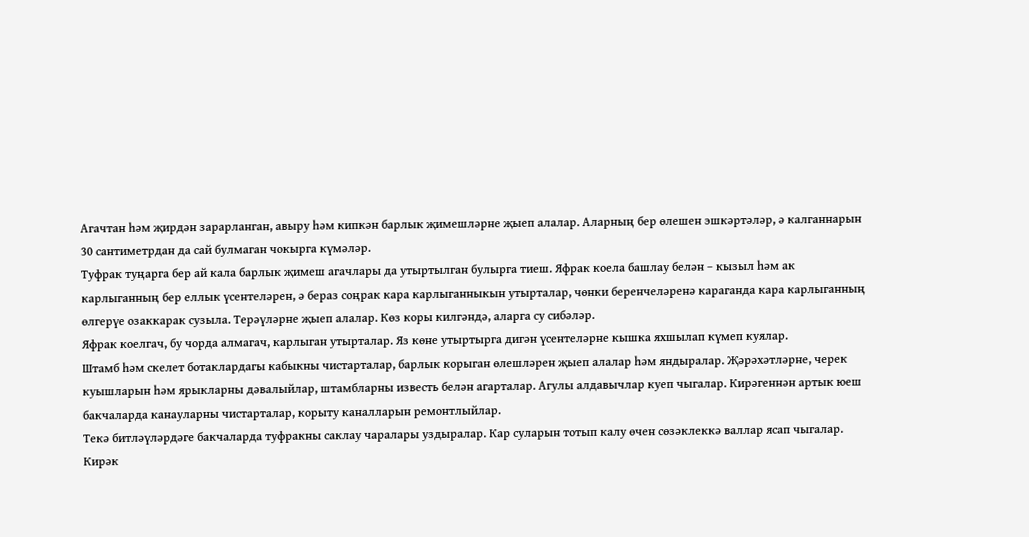Агачтан һәм җирдән зарарланган, авыру һәм кипкән барлык җимешләрне җыеп алалар. Аларның бер өлешен эшкәртәләр, ә калганнарын 30 сантиметрдан да сай булмаган чокырга күмәләр.
Туфрак туңарга бер ай кала барлык җимеш агачлары да утыртылган булырга тиеш. Яфрак коела башлау белән – кызыл һәм ак карлыганның бер еллык үсентеләрен, ә бераз соңрак кара карлыганныкын утырталар, чөнки беренчеләренә караганда кара карлыганның өлгерүе озаккарак сузыла. Терәүләрне җыеп алалар. Көз коры килгәндә, аларга су сибәләр.
Яфрак коелгач, бу чорда алмагач, карлыган утырталар. Яз көне утыртырга дигән үсентеләрне кышка яхшылап күмеп куялар.
Штамб һәм скелет ботаклардагы кабыкны чистарталар, барлык корыган өлешләрен җыеп алалар һәм яндыралар. Җәрәхәтләрне, черек куышларын һәм ярыкларны дәвалыйлар, штамбларны известь белән агарталар. Агулы алдавычлар куеп чыгалар. Кирәгеннән артык юеш бакчаларда канауларны чистарталар, корыту каналларын ремонтлыйлар.
Текә битләүләрдәге бакчаларда туфракны саклау чаралары уздыралар. Кар суларын тотып калу өчен сөзәклеккә валлар ясап чыгалар. Кирәк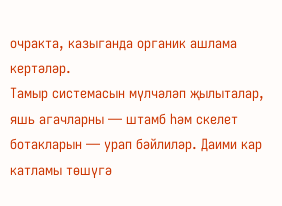очракта, казыганда органик ашлама кертәләр.
Тамыр системасын мүлчәләп җылыталар, яшь агачларны — штамб һәм скелет ботакларын — урап бәйлиләр. Даими кар катламы төшүгә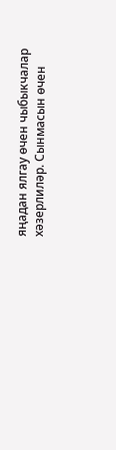яңадан ялгау өчен чыбыкчалар хәзерлиләр. Сынмасын өчен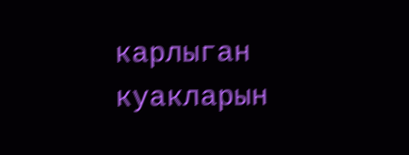карлыган куакларын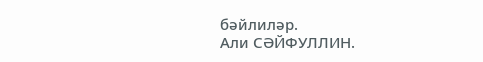бәйлиләр.
Али СӘЙФУЛЛИН.